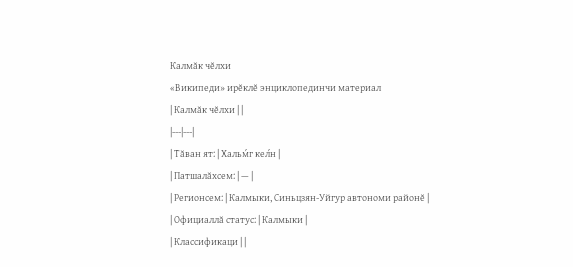Калмăк чĕлхи
«Википеди» ирĕклĕ энциклопединчи материал
| Калмăк чĕлхи | |
|---|---|
| Тăван ят: | Хальм́г кел́н |
| Патшалăхсем: | — |
| Регионсем: | Калмыки, Синьцзян-Уйгур автономи районĕ |
| Официаллă статус: | Калмыки |
| Классификаци | |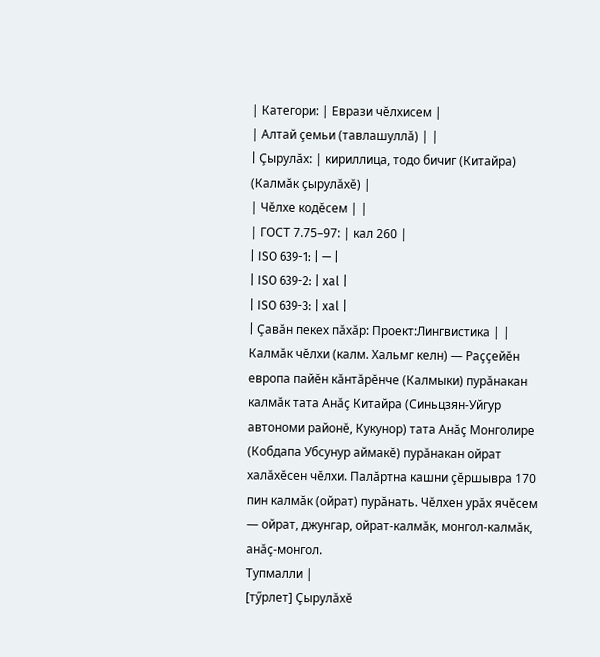| Категори: | Еврази чĕлхисем |
| Алтай çемьи (тавлашуллă) | |
| Çырулăх: | кириллица, тодо бичиг (Китайра) (Калмăк çырулăхĕ) |
| Чĕлхе кодĕсем | |
| ГОСТ 7.75–97: | кал 260 |
| ISO 639-1: | — |
| ISO 639-2: | xal |
| ISO 639-3: | xal |
| Çавăн пекех пăхăр: Проект:Лингвистика | |
Калмăк чĕлхи (калм. Хальмг келн) — Раççейĕн европа пайĕн кăнтăрĕнче (Калмыки) пурăнакан калмăк тата Анăç Китайра (Синьцзян-Уйгур автономи районĕ, Кукунор) тата Анăç Монголире (Кобдапа Убсунур аймакĕ) пурăнакан ойрат халăхĕсен чĕлхи. Палăртна кашни çĕршывра 170 пин калмăк (ойрат) пурăнать. Чĕлхен урăх ячĕсем — ойрат, джунгар, ойрат-калмăк, монгол-калмăк, анăç-монгол.
Тупмалли |
[тӳрлет] Çырулăхĕ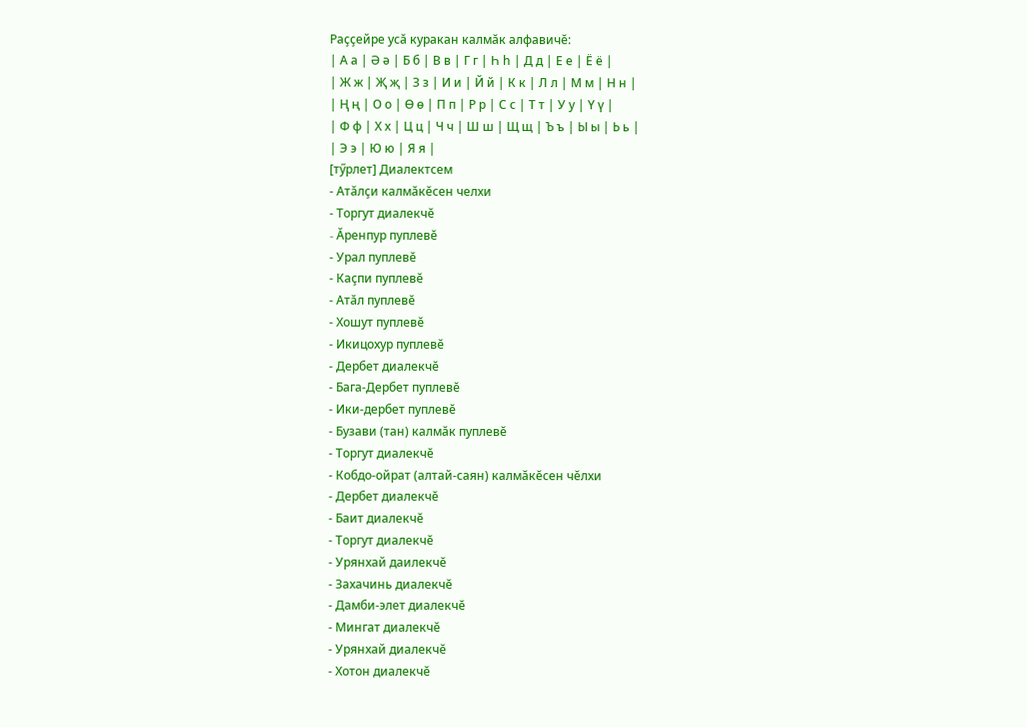Раççейре усă куракан калмăк алфавичĕ:
| А а | Ә ә | Б б | В в | Г г | Һ һ | Д д | Е е | Ё ё |
| Ж ж | Җ җ | З з | И и | Й й | К к | Л л | М м | Н н |
| Ң ң | О о | Ө ө | П п | Р р | С с | Т т | У у | Ү ү |
| Ф ф | Х х | Ц ц | Ч ч | Ш ш | Щ щ | Ъ ъ | Ы ы | Ь ь |
| Э э | Ю ю | Я я |
[тӳрлет] Диалектсем
- Атăлçи калмăкĕсен челхи
- Торгут диалекчĕ
- Ăренпур пуплевĕ
- Урал пуплевĕ
- Каçпи пуплевĕ
- Атăл пуплевĕ
- Хошут пуплевĕ
- Икицохур пуплевĕ
- Дербет диалекчĕ
- Бага-Дербет пуплевĕ
- Ики-дербет пуплевĕ
- Бузави (тан) калмăк пуплевĕ
- Торгут диалекчĕ
- Кобдо-ойрат (алтай-саян) калмăкĕсен чĕлхи
- Дербет диалекчĕ
- Баит диалекчĕ
- Торгут диалекчĕ
- Урянхай даилекчĕ
- Захачинь диалекчĕ
- Дамби-элет диалекчĕ
- Мингат диалекчĕ
- Урянхай диалекчĕ
- Хотон диалекчĕ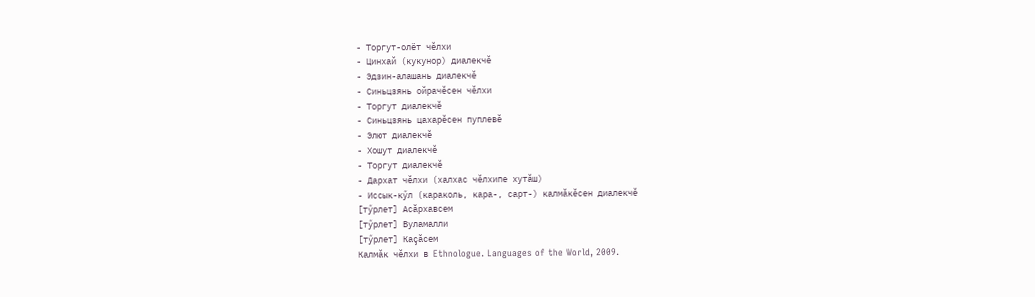- Торгут-олёт чĕлхи
- Цинхай (кукунор) диалекчĕ
- Эдзин-алашань диалекчĕ
- Синьцзянь ойрачĕсен чĕлхи
- Торгут диалекчĕ
- Синьцзянь цахарĕсен пуплевĕ
- Элют диалекчĕ
- Хошут диалекчĕ
- Торгут диалекчĕ
- Дархат чĕлхи (халхас чĕлхипе хутăш)
- Иссык-кӳл (караколь, кара-, сарт-) калмăкĕсен диалекчĕ
[тӳрлет] Асăрхавсем
[тӳрлет] Вуламалли
[тӳрлет] Каçăсем
Калмăк чĕлхи в Ethnologue. Languages of the World, 2009.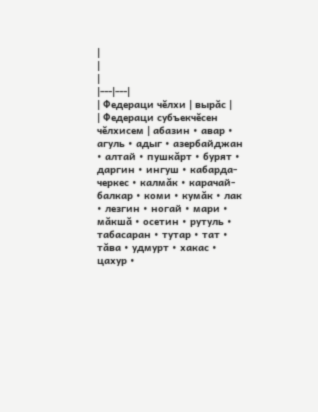|
|
|
|---|---|
| Федераци чĕлхи | вырăс |
| Федераци субъекчĕсен чĕлхисем | абазин • авар • агуль • адыг • азербайджан • алтай • пушкăрт • бурят • даргин • ингуш • кабарда-черкес • калмăк • карачай-балкар • коми • кумăк • лак • лезгин • ногай • мари • мăкшă • осетин • рутуль • табасаран • тутар • тат • тăва • удмурт • хакас • цахур •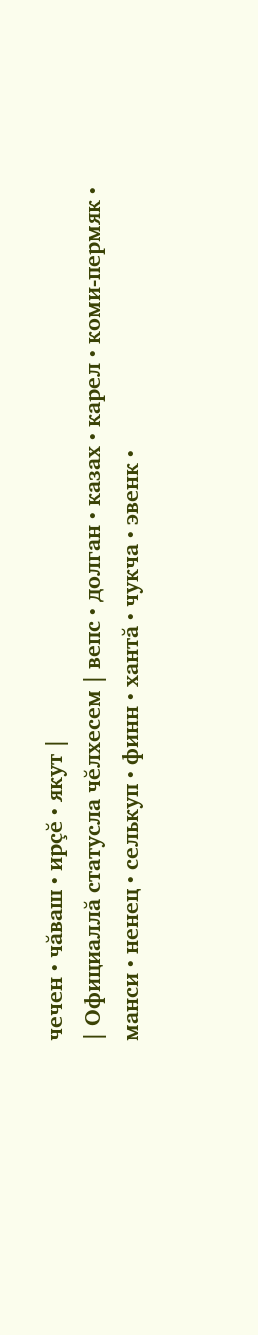чечен • чăваш • ирçĕ • якут |
| Официаллă статусла чĕлхесем | вепс • долган • казах • карел • коми-пермяк • манси • ненец • селькуп • финн • хантă • чукча • эвенк •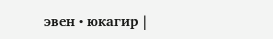эвен • юкагир |